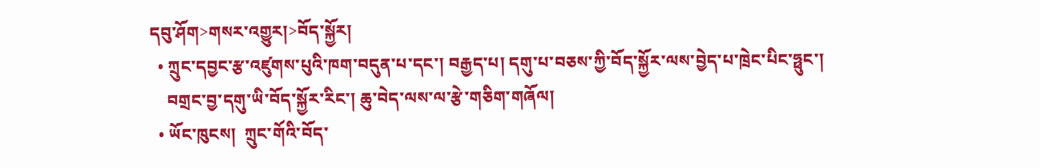དབུ་ཤོག>གསར་འགྱུར།>བོད་སྐྱོར།
  • ཀྲུང་དབྱང་རྩ་འཛུགས་པུའི་ཁག་བདུན་པ་དང་། བརྒྱད་པ། དགུ་པ་བཅས་ཀྱི་བོད་སྐྱོར་ལས་བྱེད་པ་ཁྲེང་པིང་ཧྥུང་།
    བགྲང་བྱ་དགུ་ཡི་བོད་སྐྱོར་རིང་། ཆུ་བེད་ལས་ལ་རྩེ་གཅིག་གཞོལ།
  • ཡོང་ཁུངས།  ཀྲུང་གོའི་བོད་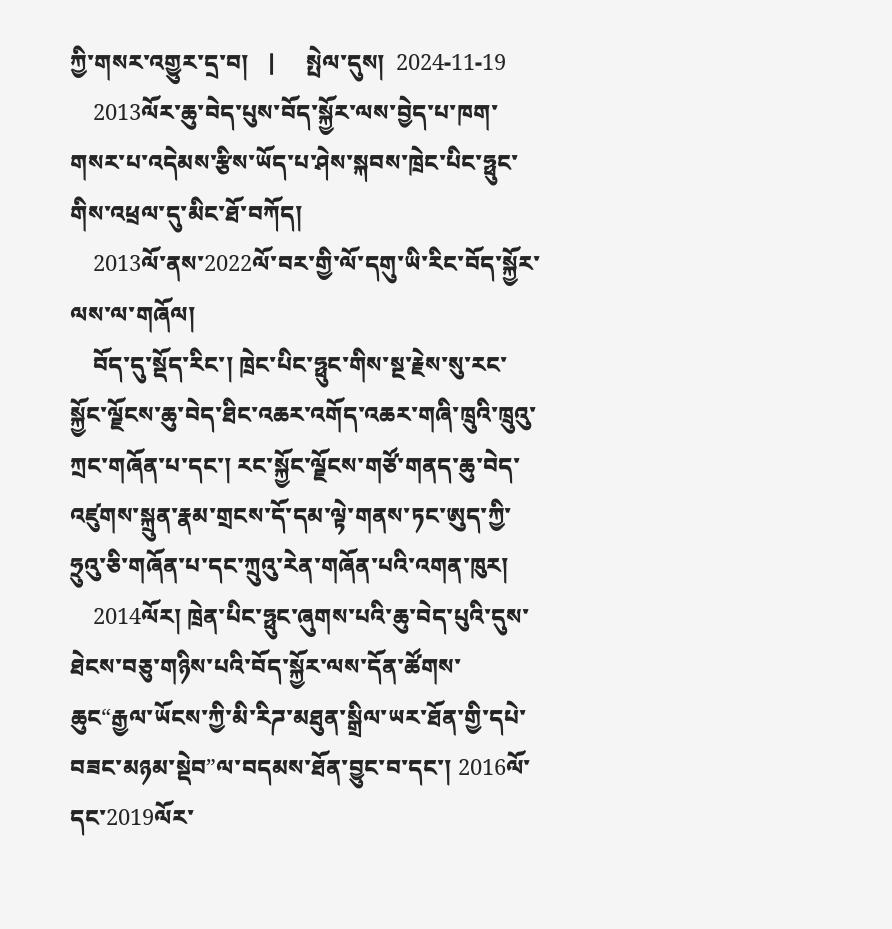ཀྱི་གསར་འགྱུར་དྲ་བ།   |     སྤེལ་དུས།  2024-11-19
    2013ལོར་ཆུ་བེད་པུས་བོད་སྐྱོར་ལས་བྱེད་པ་ཁག་གསར་པ་འདེམས་རྩིས་ཡོད་པ་ཤེས་སྐབས་ཁྲེང་པིང་ཧྥུང་གིས་འཕྲལ་དུ་མིང་ཐོ་བཀོད།
    2013ལོ་ནས་2022ལོ་བར་གྱི་ལོ་དགུ་ཡི་རིང་བོད་སྐྱོར་ལས་ལ་གཞོལ།
    བོད་དུ་སྡོད་རིང་། ཁྲེང་པིང་ཧྥུང་གིས་སྔ་རྗེས་སུ་རང་སྐྱོང་ལྗོངས་ཆུ་བེད་ཐིང་འཆར་འགོད་འཆར་གཞི་ཁྲུའི་ཁྲུའུ་ཀྲང་གཞོན་པ་དང་། རང་སྐྱོང་ལྗོངས་གཙོ་གནད་ཆུ་བེད་འཛུགས་སྐྲུན་རྣམ་གྲངས་དོ་དམ་ལྟེ་གནས་ཏང་ཨུད་ཀྱི་ཧྲུའུ་ཅི་གཞོན་པ་དང་ཀྲུའུ་རེན་གཞོན་པའི་འགན་ཁུར།
    2014ལོར། ཁྲེན་པིང་ཧྥུང་ཞུགས་པའི་ཆུ་བེད་པུའི་དུས་ཐེངས་བཅུ་གཉིས་པའི་བོད་སྐྱོར་ལས་དོན་ཚོགས་ཆུང“རྒྱལ་ཡོངས་ཀྱི་མི་རིཌ་མཐུན་སྒྲིལ་ཡར་ཐོན་གྱི་དཔེ་བཟང་མཉམ་སྡེབ”ལ་བདམས་ཐོན་བྱུང་བ་དང་། 2016ལོ་དང་2019ལོར་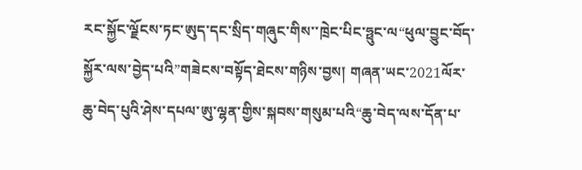རང་སྐྱོང་ལྗོངས་ཏང་ཨུད་དང་སྲིད་གཞུང་གིས་་ཁྲེང་པིང་ཧྥུང་ལ“ཕུལ་བྱུང་བོད་སྐྱོར་ལས་བྱེད་པའི”གཟེངས་བསྟོད་ཐེངས་གཉིས་བྱས། གཞན་ཡང་2021ལོར་ཆུ་བེད་པུའི་ཤེས་དཔལ་ཨུ་ལྷན་གྱིས་སྐབས་གསུམ་པའི“ཆུ་བེད་ལས་དོན་པ་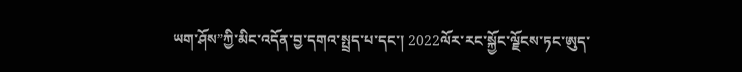ཡག་ཤོས”ཀྱི་མིང་འདོན་བྱ་དགའ་སྤྲད་པ་དང་། 2022ལོར་རང་སྐྱོང་ལྗོངས་ཏང་ཨུད་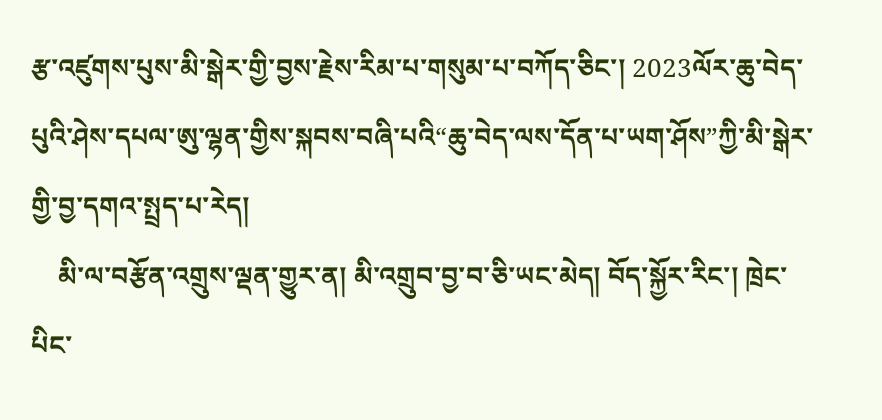རྩ་འཛུགས་པུས་མི་སྒེར་གྱི་བྱས་རྗེས་རིམ་པ་གསུམ་པ་བཀོད་ཅིང་། 2023ལོར་ཆུ་བེད་པུའི་ཤེས་དཔལ་ཨུ་ལྷན་གྱིས་སྐབས་བཞི་པའི“ཆུ་བེད་ལས་དོན་པ་ཡག་ཤོས”ཀྱི་མི་སྒེར་གྱི་བྱ་དགའ་སྤྲད་པ་རེད།
    མི་ལ་བརྩོན་འགྲུས་ལྡན་གྱུར་ན། མི་འགྲུབ་བྱ་བ་ཅི་ཡང་མེད། བོད་སྐྱོར་རིང་། ཁྲེང་པིང་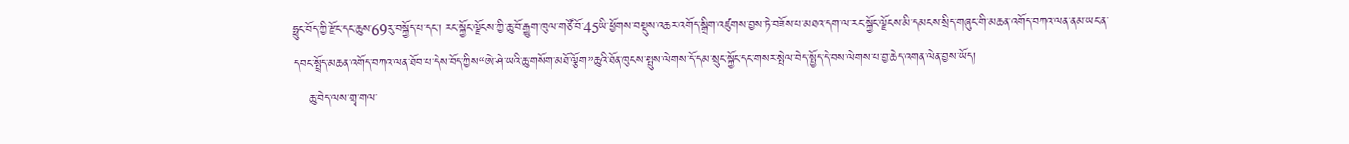ཧྥུང་བོད་ཀྱི་རྫོང་དང་ཆུས་69རུ་བསྐྱོད་པ་དང་། རང་སྐྱོང་ལྗོངས་ཀྱི་ཆུ་བོ་རྒྱུག་ཁུལ་གཙོ་བོ་45ཡི་ཕྱོགས་བསྡུས་འཆར་འགོད་སྒྲིག་འཛུགས་བྱས་ཏེ་བཟོས་པ་མཐའ་དག་ལ་རང་སྐྱོང་ལྗོངས་མི་དམངས་སྲིད་གཞུང་གི་མཆན་འགོད་བཀའ་ལན་ནམ་ཡང་ན་དབང་སྤྲོད་མཆན་འགོད་བཀའ་ལན་ཐོབ་པ་དེས་བོད་ཀྱིས“ཨེ་ཤེ་ཡའི་ཆུ་གསོག་མཐོ་ལྕོག”ཆུའི་ཐོན་ཁུངས་སྤུས་ལེགས་དོ་དམ་སྲུང་སྐྱོང་དང་གསར་སྤེལ་བེད་སྤྱོད་དེ་བས་ལེགས་པ་བྱ་ཆེད་འགན་ལེན་བྱས་ཡོད།
    ཆུ་བེད་ལས་གྲྭ་གལ་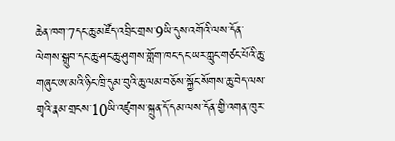ཆེན་ཁག་7དང་ཆུ་མཛོད་འབྲིང་གྲས་9ཡི་དུས་འགོའི་ལས་དོན་ལེགས་སྒྲུབ་དང་ཆུ་ཤང་ཆུ་ཤུགས་གློག་ཁང་དང་ཡར་ཀླུང་གཙང་པོའི་ཆུ་གཞུང་ཨ་མའི་ཉིང་ཁྲི་དུམ་བུའི་ཆུ་ལམ་བཅོས་སྐྱོང་སོགས་ཆུ་བེད་ལས་གྲྭའི་རྣམ་གྲངས་10ཡི་འཛུགས་སྐྲུན་དོ་དམ་ལས་དོན་གྱི་འགན་ཁུར་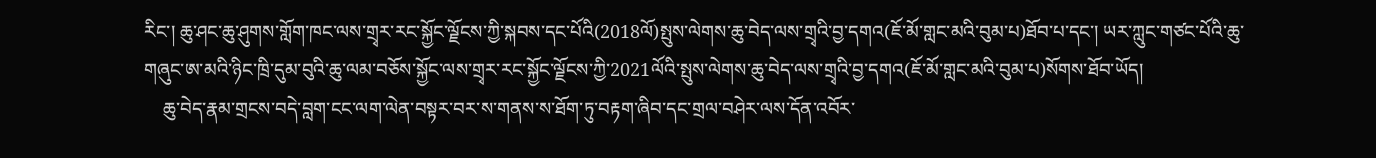རིང་། ཆུ་ཤང་ཆུ་ཤུགས་གློག་ཁང་ལས་གྲྭར་རང་སྐྱོང་ལྗོངས་ཀྱི་སྐབས་དང་པོའི(2018ལོ)སྤུས་ལེགས་ཆུ་བེད་ལས་གྲྭའི་བྱ་དགའ(ཇོ་མོ་གླང་མའི་བུམ་པ)ཐོབ་པ་དང་། ཡར་ཀླུང་གཙང་པོའི་ཆུ་གཞུང་ཨ་མའི་ཉིང་ཁྲི་དུམ་བུའི་ཆུ་ལམ་བཅོས་སྐྱོང་ལས་གྲྭར་རང་སྐྱོང་ལྗོངས་ཀྱི་2021ལོའི་སྤུས་ལེགས་ཆུ་བེད་ལས་གྲྭའི་བྱ་དགའ(ཇོ་མོ་གླང་མའི་བུམ་པ)སོགས་ཐོབ་ཡོད།
    ཆུ་བེད་རྣམ་གྲངས་བདེ་བླག་ངང་ལག་ལེན་བསྟར་བར་ས་གནས་ས་ཐོག་ཏུ་བརྟག་ཞིབ་དང་གྲལ་བཤེར་ལས་དོན་འབོར་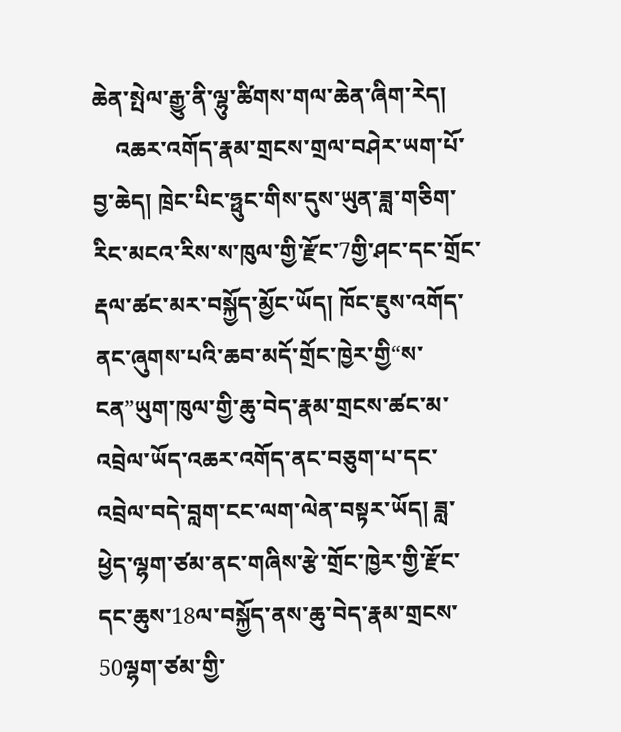ཆེན་སྤེལ་རྒྱུ་ནི་ལྷུ་ཚིགས་གལ་ཆེན་ཞིག་རེད།
    འཆར་འགོད་རྣམ་གྲངས་གྲལ་བཤེར་ཡག་པོ་བྱ་ཆེད། ཁྲེང་པིང་ཧྥུང་གིས་དུས་ཡུན་ཟླ་གཅིག་རིང་མངའ་རིས་ས་ཁུལ་གྱི་རྫོང་7གྱི་ཤང་དང་གྲོང་རྡལ་ཚང་མར་བསྐྱོད་མྱོང་ཡོད། ཁོང་ཇུས་འགོད་ནང་ཞུགས་པའི་ཆབ་མདོ་གྲོང་ཁྱེར་གྱི“ས་ངན”ཡུག་ཁུལ་གྱི་ཆུ་བེད་རྣམ་གྲངས་ཚང་མ་འབྲེལ་ཡོད་འཆར་འགོད་ནང་བཅུག་པ་དང་འབྲེལ་བདེ་བླག་ངང་ལག་ལེན་བསྟར་ཡོད། ཟླ་ཕྱེད་ལྷག་ཙམ་ནང་གཞིས་རྩེ་གྲོང་ཁྱེར་གྱི་རྫོང་དང་ཆུས་18ལ་བསྐྱོད་ནས་ཆུ་བེད་རྣམ་གྲངས་50ལྷག་ཙམ་གྱི་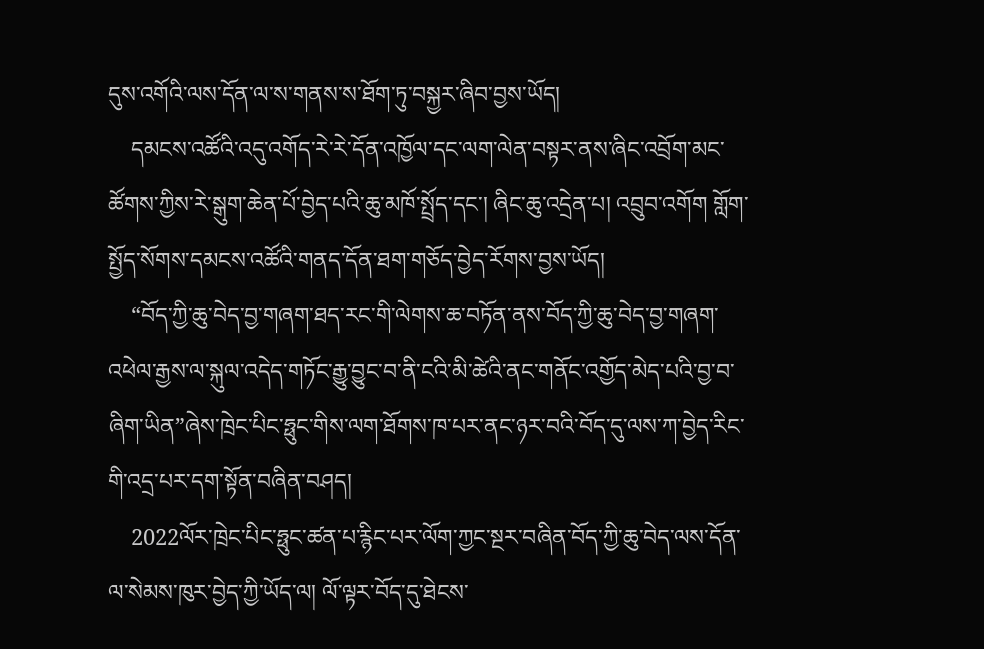དུས་འགོའི་ལས་དོན་ལ་ས་གནས་ས་ཐོག་ཏུ་བསྐྱར་ཞིབ་བྱས་ཡོད།
    དམངས་འཚོའི་འདུ་འགོད་རེ་རེ་དོན་འཁྱོལ་དང་ལག་ལེན་བསྟར་ནས་ཞིང་འབྲོག་མང་ཚོགས་ཀྱིས་རེ་སྒུག་ཆེན་པོ་བྱེད་པའི་ཆུ་མཁོ་སྤྲོད་དང་། ཞིང་ཆུ་འདྲེན་པ། འབྲུབ་འགོག གློག་སྤྱོད་སོགས་དམངས་འཚོའི་གནད་དོན་ཐག་གཅོད་བྱེད་རོགས་བྱས་ཡོད།
    “བོད་ཀྱི་ཆུ་བེད་བྱ་གཞག་ཐད་རང་གི་ལེགས་ཆ་བཏོན་ནས་བོད་ཀྱི་ཆུ་བེད་བྱ་གཞག་འཕེལ་རྒྱས་ལ་སྐུལ་འདེད་གཏོང་རྒྱུ་བྱུང་བ་ནི་ངའི་མི་ཚེའི་ནང་གནོང་འགྱོད་མེད་པའི་བྱ་བ་ཞིག་ཡིན”ཞེས་ཁྲེང་པིང་ཧྥུང་གིས་ལག་ཐོགས་ཁ་པར་ནང་ཉར་བའི་བོད་དུ་ལས་ཀ་བྱེད་རིང་གི་འདྲ་པར་དག་སྟོན་བཞིན་བཤད།
    2022ལོར་ཁྲེང་པིང་ཧྥུང་ཚན་པ་རྙིང་པར་ལོག་ཀྱང་སྔར་བཞིན་བོད་ཀྱི་ཆུ་བེད་ལས་དོན་ལ་སེམས་ཁུར་བྱེད་ཀྱི་ཡོད་ལ། ལོ་ལྟར་བོད་དུ་ཐེངས་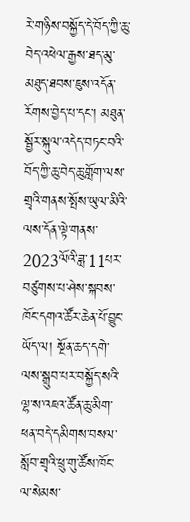རེ་གཉིས་བསྐྱོད་དེ་བོད་ཀྱི་ཆུ་བེད་འཕེལ་རྒྱས་ཐད་མུ་མཐུད་ཐབས་ཇུས་འདོན་རོགས་བྱེད་པ་དང་། མཐུན་སྦྱོར་སྐུལ་འདེད་བཏང་བའི་བོད་ཀྱི་ཆུ་བེད་ཆུ་གློག་ལས་གྲྭའི་གནས་སྤོས་ཡུལ་མིའི་ལས་དོན་ལྟེ་གནས་2023ལོའི་ཟླ་11པར་བཙུགས་པ་ཤེས་སྐབས་ཁོང་དགའ་ཚོར་ཆེན་པོ་བྱུང་ཡོད་ལ། སྔོན་ཆད་དགེ་ལས་སྒྲུབ་པར་བསྐྱོད་སའི་ལྷ་ས་འཇའ་ཚོན་ཆུ་མིག་ཕན་བདེ་དམིགས་བསལ་སློབ་གྲྭའི་ཕྲུ་གུ་ཚོས་ཁོང་ལ་སེམས་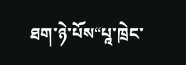ཐག་ཉེ་པོས“པཱ་ཁྲེང་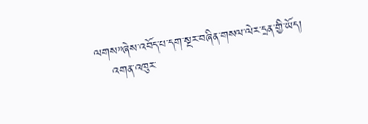ལགས”ཞེས་འབོད་པ་དག་སྔར་བཞིན་གསལ་ལེར་དྲན་གྱི་ཡོད།
    འགན་འཁུར་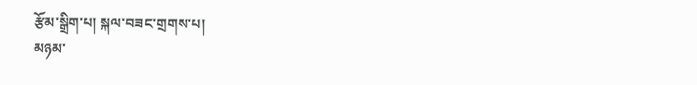རྩོམ་སྒྲིག་པ། སྐལ་བཟང་གྲགས་པ།
མཉམ་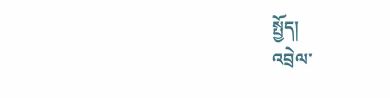སྤྱོད།
འབྲེལ་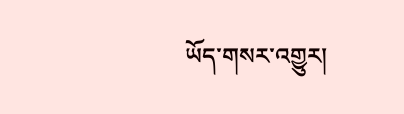ཡོད་གསར་འགྱུར།